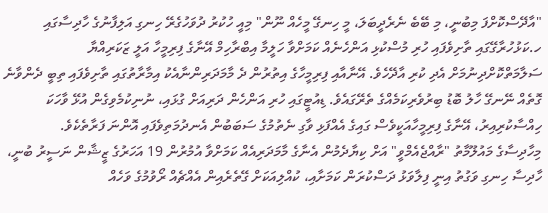"އާދޭސްކޮށްފަ މިބުނީ، މި ބޭބެ ނެރެދީބަލަ، މީ ހިނގޭ މީހެއް ނޫން" މިއީ ހުކުރު ދުވަހުގެރޭ ހިނގި އަލިފާނުގެ ހާދިސާގައި ހ.ކަޅުހުރާގޭގައި ތާށިވެފައި ހުރި މުސްކުޅި އަންހެނެއް ކަމަށްވާ ހަލީމާ އިބްރާހިމް އޭނާގެ ފިރިމީހާ އަލީ ޒަކަރިއްޔާ ސަލާމަތްކޮށްދިނުމަށް އެދި ކުރި އާދޭހެވެ. އޭނާއާއި ފިރިމީހާގެ އިތުރުން ދެ މާމަދަރިންނާއެކު އިމާރާތުގައި ތާށިވެފައި ތިބީ ދެންވާނެ ގޮތެއް ނޭނގޭ ހާލު ބޮޑު ބިރުވެރިކަމެއްގެ ތެރޭގައެވެ. ޑިއުޓީގައި ހުރި އަންހެން ދަރިއަށް ގުޅައި، ނުނިކުމެވިގެން އުޅޭ ވާހަކަ ހިއްސާކުރިއިރު، އޭނާގެ ފިރިމީހާއަކީވެސް ގައިގެ އެއްފަޅި ވާގި ނެތުމުގެ ސަބަބުން އެނދުމަތިވެފައި އޮންނަ ފަރާތެކެވެ.
މިހާދިސާގެ މައުލޫމާތު "ރާއްޖެއެމްވީ" އަށް ކިޔާދެމުން އެނާގެ މާމަދަރިއެއް ކަމަށްވާ އުމުރުން 19 އަހަރުގެ ޒީޝާން ނަސީރު ބުނީ، ހާދިސާ ހިނގި ވަގުތު އިނީ ފިލާވަޅު ދަސްކުރަން ކަމަށާއި، ކުއްލިއަކަށް ގޭތެރެއިން އެއްޗެއް ރޯވުމުގެ ވަހެއް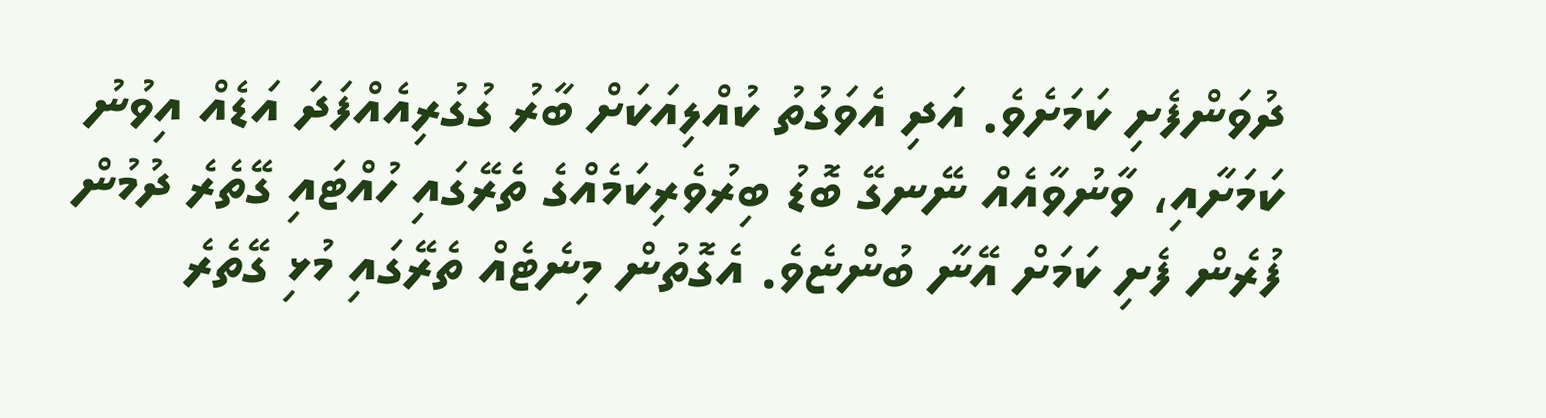ދުވަންފެށި ކަމަށެވެ. އަދި އެވަގުތު ކުއްލިއަކަށް ބާރު ގުގުރިއެއްފަދަ އަޑެއް އިވުނު ކަމަށާއި، ވާނުވާއެއް ނޭނގޭ ބޮޑު ބިރުވެރިކަމެއްގެ ތެރޭގައި ހުއްޓައި ގޭތެރެ ދުމުން ފުރެން ފެށި ކަމަށް އޭނާ ބުންޏެވެ. އެގޮތުން މިނެޓެއް ތެރޭގައި މުޅި ގޭތެރެ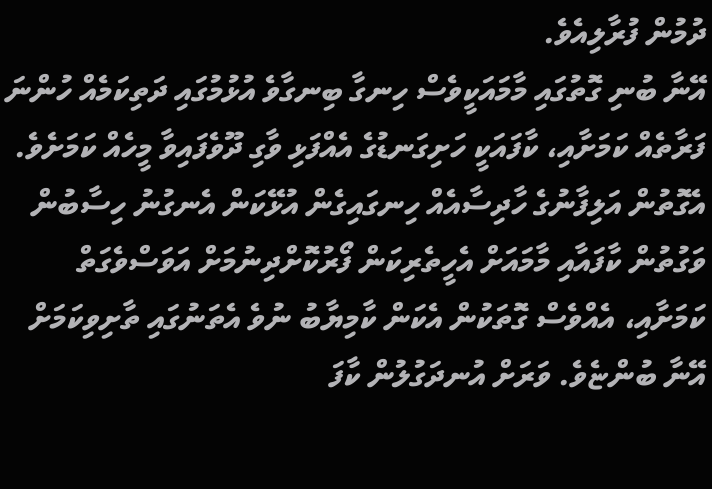ދުމުން ފުރާލިއެވެ.
އޭނާ ބުނި ގޮތުގައި މާމައަކީވެސް ހިނގާ ބިނގާވެ އުޅުމުގައި ދަތިކަމެއް ހުންނަ ފަރާތެއް ކަމަށާއި، ކާފައަކީ ހަށިގަނޑުގެ އެއްފަޅި ވާގި ދޫވެފައިވާ މީހެއް ކަމަށެވެ. އެގޮތުން އަލިފާނުގެ ހާދިސާއެއް ހިނގައިގެން އުޅޭކަން އެނގުނު ހިސާބުން ވަގުތުން ކާފައާއި މާމައަށް އެހީތެރިކަން ފޯރުކޮށްދިނުމަށް އަވަސްވެގަތް ކަމަށާއި، އެއްވެސް ގޮތަކުން އެކަން ކާމިޔާބު ނުވެ އެތަނުގައި ތާށިވިކަމަށް އޭނާ ބުންޏެވެ. ވަރަށް އުނދަގުލުން ކާފަ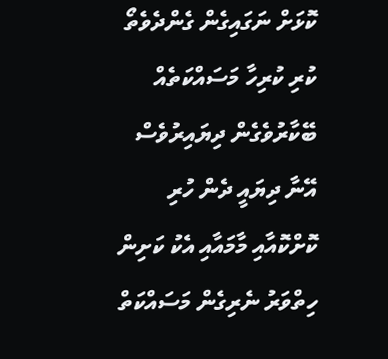ކޮޅަށް ނަގައިގެން ގެންދެވެތޯ ކުރި ކުރިހާ މަސައްކަތެއް ބޭކާރުވެގެން ދިޔައިރުވެސް އޭނާ ދިޔައީ ދެން ހުރި ކޮށްކޮއާއި މާމައާއި އެކު ކަށިން ހިތްވަރު ނެރިގެން މަސައްކަތް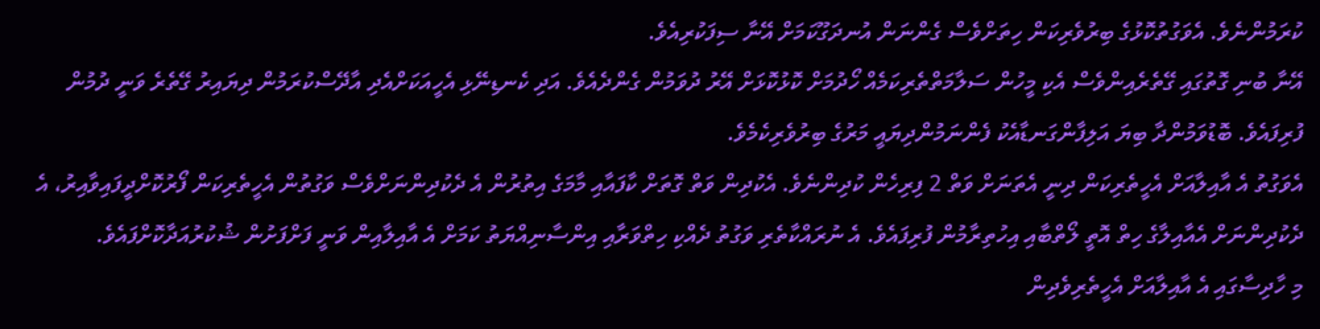ކުރަމުންނެވެ. އެވަގުތުކޮޅުގެ ބިރުވެރިކަން ހިތަށްވެސް ގެންނަން އުނދަގޫކަމަށް އޭނާ ސިފަކުރިއެވެ.
އޭނާ ބުނި ގޮތުގައި ގޭތެރެއިންވެސް އެކި މީހުން ސަލާމަތްތެރިކަމެއް ހޯދުމަށް ކޮޅުކޮޅަށް އޭރު ދުވަމުން ގެންދެއެވެ. އަދި ކެނޑިނޭޅި އެހީއަކަށްއެދި އާދޭސްކުރަމުން ދިޔައިރު ގޭތެރެ ވަނީ ދުމުން ފުރިފައެވެ. ބޮޑުވަމުންދާ ބިޔަ އަލިފާންގަނޑާއެކު ފެންނަމުންދިޔައީ މަރުގެ ބިރުވެރިކެމެވެ.
އެވަގުތު އެ އާއިލާއަށް އެހީތެރިކަން ދިނީ އެތަނަށް ވަތް 2 ފިރިހެން ކުދިންނެވެ. އެކުދިން ވަތް ގޮތަށް ކާފައާއި މާމަގެ އިތުރުން އެ ދެކުދިންނަށްވެސް ވަގުތުން އެހީތެރިކަން ފޯރުކޮށްދީފައިވާއިރު، އެ ދެކުދިންނަށް އެއާއިލާގެ ހިތް އޮތީ ލޯތްބާއި އިހުތިރާމުން ފުރިފައެވެ. އެ ނުރައްކާތެރި ވަގުތު ދެއްކި ހިތްވަރާއި އިންސާނިއްޔަތު ކަމަށް އެ އާއިލާއިން ވަނީ ފަށްފަށުން ޝުކުރުއަދާކޮށްފައެވެ.
މި ހާދިސާގައި އެ އާއިލާއަށް އެހީތެރިވެދިން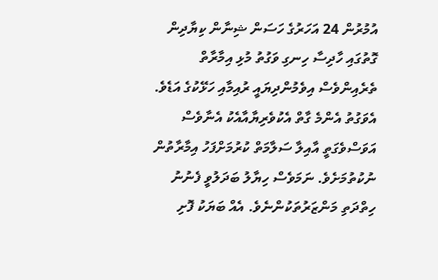އުމުރުން 24 އަހަރުގެ ހަސަން ޝިނާން ކިޔާދިން ގޮތުގައި ހާދިސާ ހިނގި ވަގުތު މުޅި އިމާރާތް ތެރެއިންވެސް އިވެމުންދިޔައީ ރުއިމާއި ހަޅޭކުގެ އަޑެވެ. އެވަގުތު އެންމެ ގާތް އެކުވެރިޔާއާއެކު އެނާވެސް އަވަސްވެގަތީ އާއިލާ ސަލާމަތް ކުރުމަށްފަހު އިމާރާތުން ނުކުތުމަށެވެ. ނަމަވެސް ހިޔާލު ބަދަލުވީ ފެނުނު ހިތްދަތި މަންޒަރުތަކުންނެވެ. އެއް ބަޔަކު ފޮށި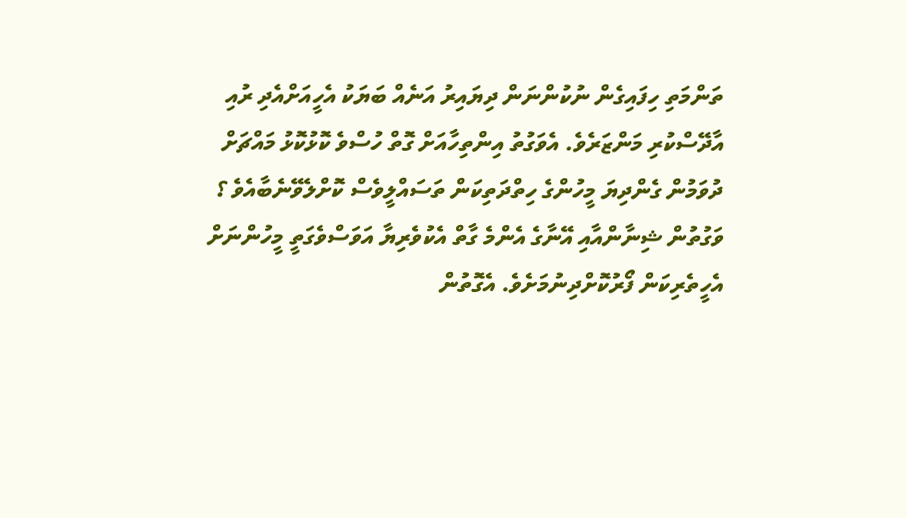ތަންމަތި ހިފައިގެން ނުކުންނަން ދިޔައިރު އަނެއް ބަޔަކު އެހީއަށްއެދި ރުއި އާދޭސްކުރި މަންޒަރެވެ. އެވަގުތު އިންތިހާއަށް ގޮތް ހުސްވެ ކޮޅުކޮޅު މައްޗަށް ދުވަމުން ގެންދިޔަ މީހުންގެ ހިތްދަތިކަން ތަސައްލީވެސް ކޮށްލެވޭނެބާއެވެ ؟
ވަގުތުން ޝިނާންއާއި އޭނާގެ އެންމެ ގާތް އެކުވެރިޔާ އަވަސްވެގަތީ މީހުންނަށް އެހީތެރިކަން ފޯރުކޮށްދިނުމަށެވެ. އެގޮތުން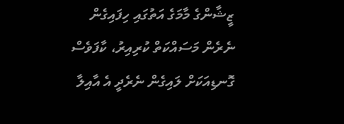ޒީޝާންގެ މާމަގެ އަތުގައި ހިފައިގެން ނެރެން މަސައްކަތް ކުރިއިރު، ކާފަވެސް ގޮނޑިއަކަށް ލައިގެން ނެރެދީ އެ އާއިލާ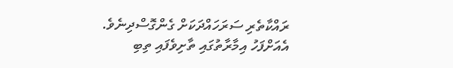ރައްކާތެރި ސަރަހައްދަކަށް ގެންގޮސްދިނެވެ.
އެއަށްފަހު އިމާރާތުގައި ތާށިވެފައި ތިބި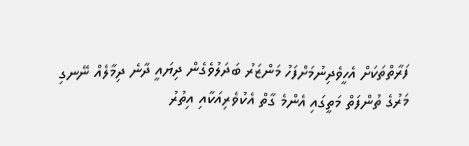ފަރާތްތަކަށް އެހީވެދިނުމަށްފަހު މަންޒަރު ބަދަލުވެގެން ދިޔައީ ދާނެ ދިމާލެއް ނޭނގި މަރުގެ ތުންފަތް މަތީގައި އެންމެ ގާތް އެކުވެރިއަކާއި އިތުރު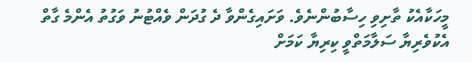މީހަކާއެކު ތާށިވި ހިސާބުންނެވެ. ވަށައިގެންވާ ދެ ގުދަން ވެއްޓުނު ވަގުތު އެންމެ ގާތް އެކުވެރިޔާ ސަލާމަތްވީ ކިރިޔާ ކަމަށް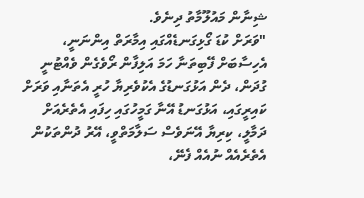ޝިނާން މައުލޫމާތު ދިނެވެ.
"ވަރަށް ކުޑަ ގޯޅިގަނޑެއްގައި އިމާރަތް އިންނަނީ، އެހިސާބަށް ފޭބިތަނާ ހަމަ އަލިފާން ރޯވެގެން ވެއްޓުނީ ގުދަން، ދެން އަޅުގަނޑުގެ އެކުވެރިޔާ ހުރީ އެތަނާއި ވަރަށް ކައިރީގައި، އަޅުގަނޑު އޭނާ ގަމީހުގައި ހިފައި އެތެރެއަށް ދަމާލީ، ކިރިޔާ އޭނަވެސް ސަލާމަތްވީ، އޭރު ދުންތަކުން އެތެރެއެއް ނުއެއް ފެނޭ،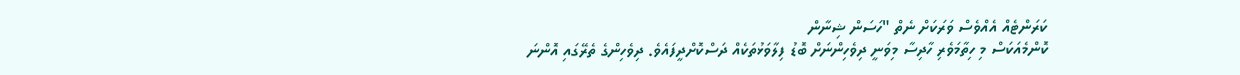ކަރަންޓެއް އެއްވެސް ވަރަކަށް ނެތް "ހަސަން ޝިނާން
ކޮންމެއަކަސް މި ހިތާމަވެރި ހާދިސާ މިވަނީ ދިވެހިންނަށް ބޮޑު ފިލާވަޅުތަކެއް ދަސްކޮށްދީފައެވެ. ދިވެހިންގެ ތެރޭގައި އޮންނަ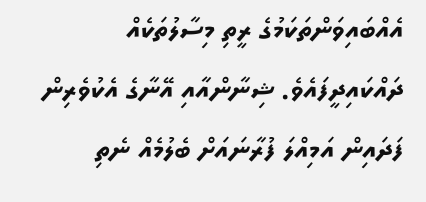އެއްބައިވަންތަކަމުގެ ރީތި މިސާލުތަކެއް ދައްކައިދީފައެވެ. ޝިނާންއާއި އޭނާގެ އެކުވެރިން ފަދައިން އަމިއްލަ ފުރާނައަށް ބެލުމެއް ނެތި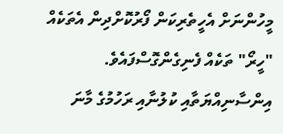މީހުންނަށް އެހީތެރިކަން ފޯރުކޮށްދިން އެތަކެއް "ހީރޯ" ތަކެއް ފެނިގެންގޮސްފައެވެ. އިންސާނިއްޔަތާއި ކުލުނާއި ރަހުމުގެ މާނަ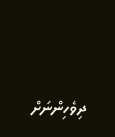ދިވެހިންނަށް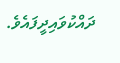ދައްކުވައިދީފައެވެ.